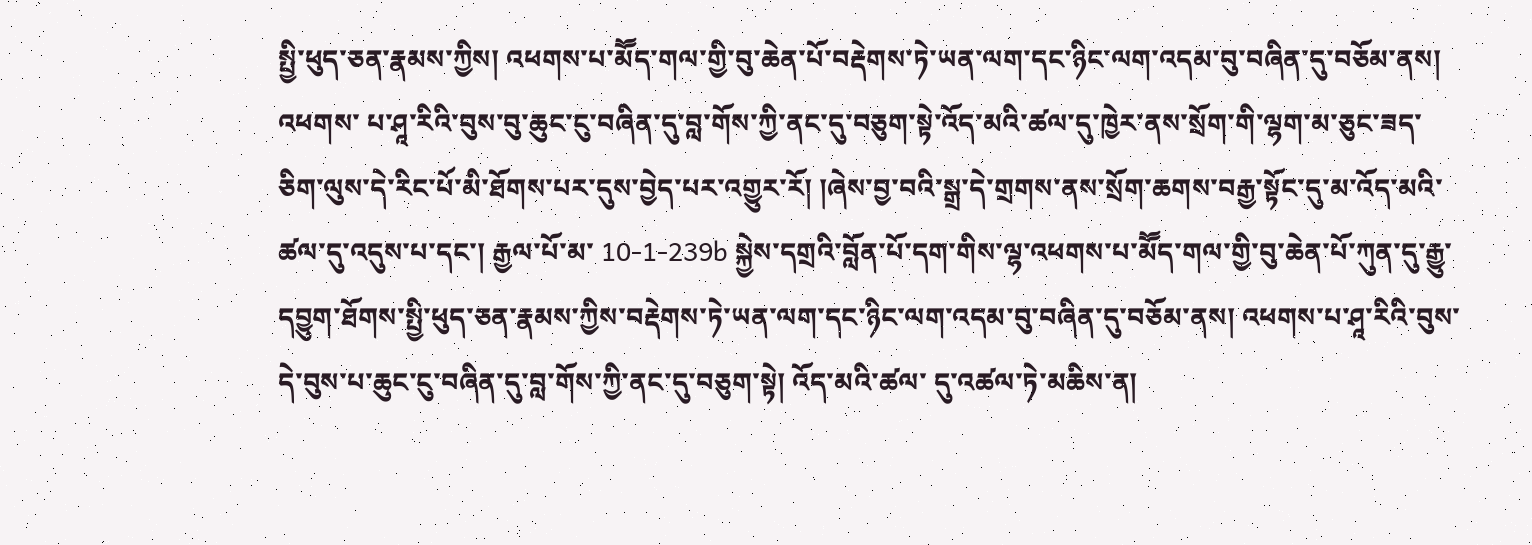སྤྱི་ཕུད་ཅན་རྣམས་ཀྱིས། འཕགས་པ་མཽད་གལ་གྱི་བུ་ཆེན་པོ་བརྡེགས་ཏེ་ཡན་ལག་དང་ཉིང་ལག་འདམ་བུ་བཞིན་དུ་བཅོམ་ནས། འཕགས་ པ་ཤཱ་རིའི་བུས་བུ་ཆུང་ངུ་བཞིན་དུ་བླ་གོས་ཀྱི་ནང་དུ་བཅུག་སྟེ་འོད་མའི་ཚལ་དུ་ཁྱེར་ནས་སྲོག་གི་ལྷག་མ་ཅུང་ཟད་ཅིག་ལུས་དེ་རིང་པོ་མི་ཐོགས་པར་དུས་བྱེད་པར་འགྱུར་རོ། །ཞེས་བྱ་བའི་སྒྲ་དེ་གྲགས་ནས་སྲོག་ཆགས་བརྒྱ་སྟོང་དུ་མ་འོད་མའི་ཚལ་དུ་འདུས་པ་དང་། རྒྱལ་པོ་མ་ 10-1-239b སྐྱེས་དགྲའི་བློན་པོ་དག་གིས་ལྷ་འཕགས་པ་མཽད་གལ་གྱི་བུ་ཆེན་པོ་ཀུན་དུ་རྒྱུ་དབྱུག་ཐོགས་སྤྱི་ཕུད་ཅན་རྣམས་ཀྱིས་བརྡེགས་ཏེ་ཡན་ལག་དང་ཉིང་ལག་འདམ་བུ་བཞིན་དུ་བཅོམ་ནས། འཕགས་པ་ཤཱ་རིའི་བུས་དེ་བུས་པ་ཆུང་ངུ་བཞིན་དུ་བླ་གོས་ཀྱི་ནང་དུ་བཅུག་སྟེ། འོད་མའི་ཚལ་ དུ་འཚལ་ཏེ་མཆིས་ན།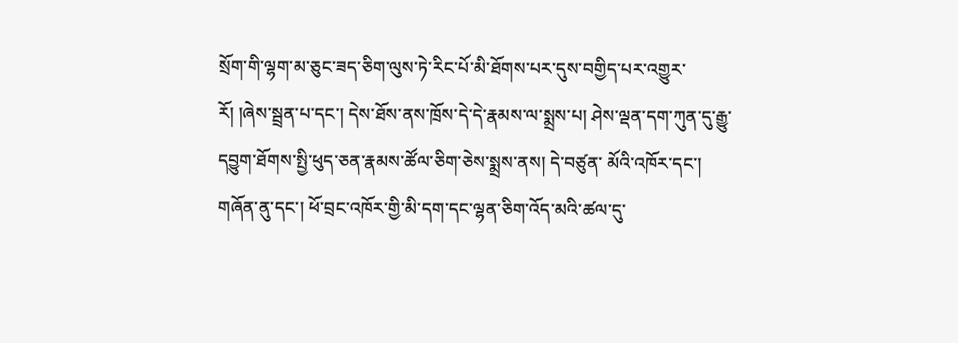སྲོག་གི་ལྷག་མ་ཅུང་ཟད་ཅིག་ལུས་ཏེ་རིང་པོ་མི་ཐོགས་པར་དུས་བགྱིད་པར་འགྱུར་རོ། །ཞེས་སྦྲན་པ་དང་། དེས་ཐོས་ནས་ཁྲོས་དེ་དེ་རྣམས་ལ་སྨྲས་པ། ཤེས་ལྡན་དག་ཀུན་དུ་རྒྱུ་དབྱུག་ཐོགས་སྤྱི་ཕུད་ཅན་རྣམས་ཚོལ་ཅིག་ཅེས་སྨྲས་ནས། དེ་བཙུན་ མོའི་འཁོར་དང་། གཞོན་ནུ་དང་། ཕོ་བྲང་འཁོར་གྱི་མི་དག་དང་ལྷན་ཅིག་འོད་མའི་ཚལ་དུ་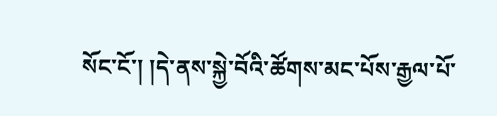སོང་ངོ་། །དེ་ནས་སྐྱེ་བོའི་ཚོགས་མང་པོས་རྒྱལ་པོ་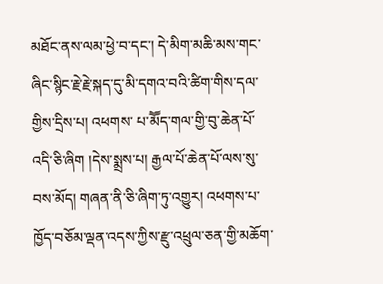མཐོང་ནས་ལམ་ཕྱེ་བ་དང་། དེ་མིག་མཆི་མས་གང་ཞིང་སྙིང་རྗེ་རྗེ་སྐད་དུ་མི་དགའ་བའི་ཚིག་གིས་དལ་གྱིས་དྲིས་པ། འཕགས་ པ་མཽད་གལ་གྱི་བུ་ཆེན་པོ་འདི་ཅི་ཞིག །དེས་སྨྲས་པ། རྒྱལ་པོ་ཆེན་པོ་ལས་སུ་བས་མོད། གཞན་ནི་ཅི་ཞིག་ཏུ་འགྱུར། འཕགས་པ་ཁྱོད་བཅོམ་ལྡན་འདས་ཀྱིས་རྫུ་འཕྲུལ་ཅན་གྱི་མཆོག་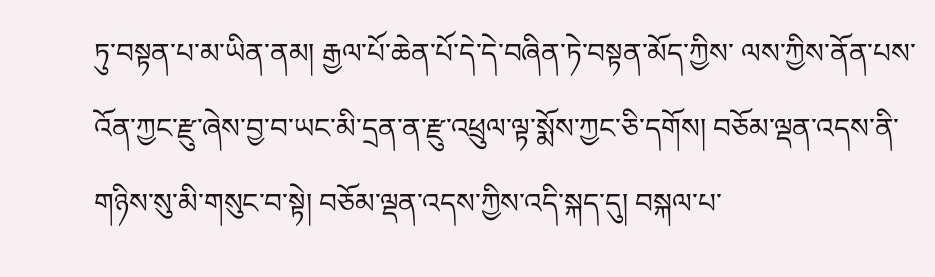ཏུ་བསྟན་པ་མ་ཡིན་ནམ། རྒྱལ་པོ་ཆེན་པོ་དེ་དེ་བཞིན་ཏེ་བསྟན་མོད་ཀྱིས་ ལས་ཀྱིས་ནོན་པས་འོན་ཀྱང་རྫུ་ཞེས་བྱ་བ་ཡང་མི་དྲན་ན་རྫུ་འཕྲུལ་ལྟ་སྨོས་ཀྱང་ཅི་དགོས། བཅོམ་ལྡན་འདས་ནི་གཉིས་སུ་མི་གསུང་བ་སྟེ། བཅོམ་ལྡན་འདས་ཀྱིས་འདི་སྐད་དུ། བསྐལ་པ་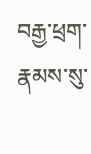བརྒྱ་ཕྲག་རྣམས་སུ་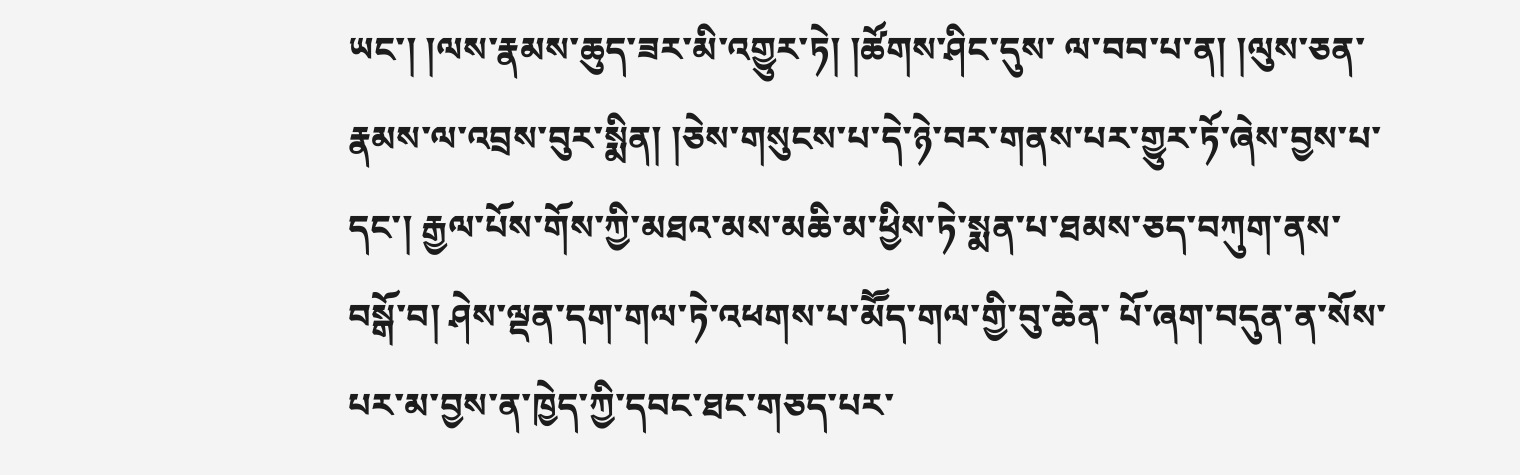ཡང་། །ལས་རྣམས་ཆུད་ཟར་མི་འགྱུར་ཏེ། །ཚོགས་ཤིང་དུས་ ལ་བབ་པ་ན། །ལུས་ཅན་རྣམས་ལ་འབྲས་བུར་སྨིན། །ཅེས་གསུངས་པ་དེ་ཉེ་བར་གནས་པར་གྱུར་ཏོ་ཞེས་བྱས་པ་དང་། རྒྱལ་པོས་གོས་ཀྱི་མཐའ་མས་མཆི་མ་ཕྱིས་ཏེ་སྨན་པ་ཐམས་ཅད་བཀུག་ནས་བསྒོ་བ། ཤེས་ལྡན་དག་གལ་ཏེ་འཕགས་པ་མཽད་གལ་གྱི་བུ་ཆེན་ པོ་ཞག་བདུན་ན་སོས་པར་མ་བྱས་ན་ཁྱེད་ཀྱི་དབང་ཐང་གཅད་པར་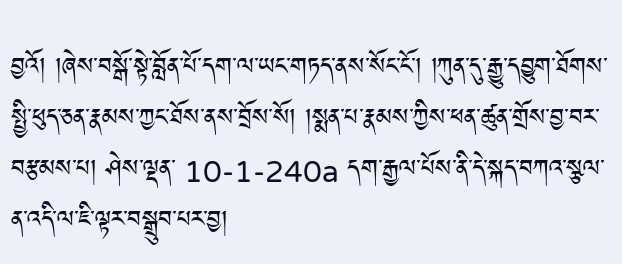བྱའོ། །ཞེས་བསྒོ་སྟེ་བློན་པོ་དག་ལ་ཡང་གཏད་ནས་སོང་ངོ་། །ཀུན་དུ་རྒྱུ་དབྱུག་ཐོགས་སྤྱི་ཕུད་ཅན་རྣམས་ཀྱང་ཐོས་ནས་བྲོས་སོ། །སྨན་པ་རྣམས་ཀྱིས་ཕན་ཚུན་གྲོས་བྱ་བར་བརྩམས་པ། ཤེས་ལྡན་ 10-1-240a དག་རྒྱལ་པོས་ནི་དེ་སྐད་བཀའ་སྩལ་ན་འདི་ལ་ཇི་ལྟར་བསྒྲུབ་པར་བྱ།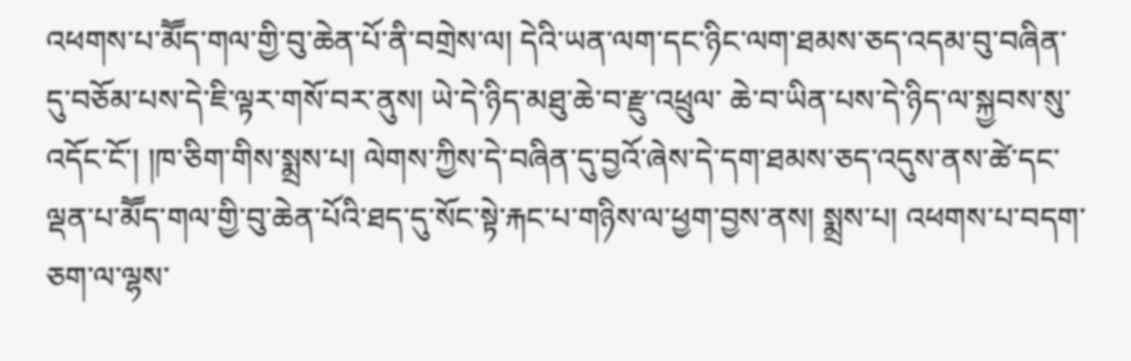འཕགས་པ་མཽད་གལ་གྱི་བུ་ཆེན་པོ་ནི་བགྲེས་ལ། དེའི་ཡན་ལག་དང་ཉིང་ལག་ཐམས་ཅད་འདམ་བུ་བཞིན་དུ་བཅོམ་པས་དེ་ཇི་ལྟར་གསོ་བར་ནུས། ཡེ་དེ་ཉིད་མཐུ་ཆེ་བ་རྫུ་འཕྲུལ་ ཆེ་བ་ཡིན་པས་དེ་ཉིད་ལ་སྐྱབས་སུ་འདོང་ངོ་། །ཁ་ཅིག་གིས་སྨྲས་པ། ལེགས་ཀྱིས་དེ་བཞིན་དུ་བྱའོ་ཞེས་དེ་དག་ཐམས་ཅད་འདུས་ནས་ཚེ་དང་ལྡན་པ་མཽད་གལ་གྱི་བུ་ཆེན་པོའི་ཐད་དུ་སོང་སྟེ་རྐང་པ་གཉིས་ལ་ཕྱག་བྱས་ནས། སྨྲས་པ། འཕགས་པ་བདག་ཅག་ལ་ལྷས་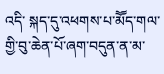འདི་ སྐད་དུ་འཕགས་པ་མཽད་གལ་གྱི་བུ་ཆེན་པོ་ཞག་བདུན་ན་མ་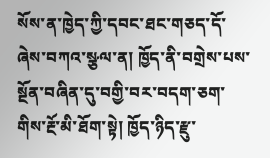སོས་ན་ཁྱེད་ཀྱི་དབང་ཐང་གཅད་དོ་ཞེས་བཀའ་སྩལ་ན། ཁྱོད་ནི་བགྲེས་པས་སྔོན་བཞིན་དུ་བགྱི་བར་བདག་ཅག་གིས་རྔོ་མི་ཐོག་སྟེ། ཁྱོད་ཉིད་རྫུ་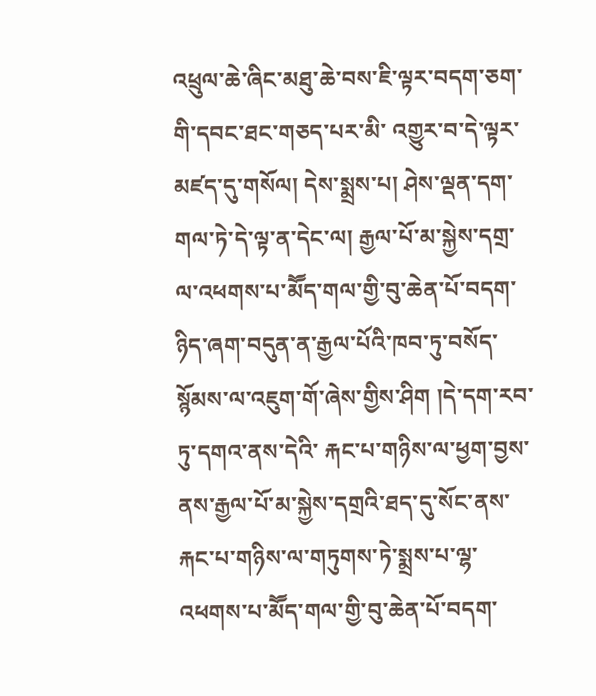འཕྲུལ་ཆེ་ཞིང་མཐུ་ཆེ་བས་ཇི་ལྟར་བདག་ཅག་གི་དབང་ཐང་གཅད་པར་མི་ འགྱུར་བ་དེ་ལྟར་མཛད་དུ་གསོལ། དེས་སྨྲས་པ། ཤེས་ལྡན་དག་གལ་ཏེ་དེ་ལྟ་ན་དེང་ལ། རྒྱལ་པོ་མ་སྐྱེས་དགྲ་ལ་འཕགས་པ་མཽད་གལ་གྱི་བུ་ཆེན་པོ་བདག་ཉིད་ཞག་བདུན་ན་རྒྱལ་པོའི་ཁབ་ཏུ་བསོད་སྙོམས་ལ་འཇུག་གོ་ཞེས་གྱིས་ཤིག །དེ་དག་རབ་ཏུ་དགའ་ནས་དེའི་ རྐང་པ་གཉིས་ལ་ཕྱག་བྱས་ནས་རྒྱལ་པོ་མ་སྐྱེས་དགྲའི་ཐད་དུ་སོང་ནས་རྐང་པ་གཉིས་ལ་གཏུགས་ཏེ་སྨྲས་པ་ལྷ་འཕགས་པ་མཽད་གལ་གྱི་བུ་ཆེན་པོ་བདག་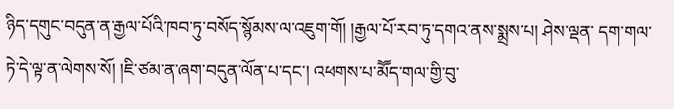ཉིད་དགུང་བདུན་ན་རྒྱལ་པོའི་ཁབ་ཏུ་བསོད་སྙོམས་ལ་འཇུག་གོ། །རྒྱལ་པོ་རབ་ཏུ་དགའ་ནས་སྨྲས་པ། ཤེས་ལྡན་ དག་གལ་ཏེ་དེ་ལྟ་ན་ལེགས་སོ། །ཇི་ཙམ་ན་ཞག་བདུན་ལོན་པ་དང་། འཕགས་པ་མཽད་གལ་གྱི་བུ་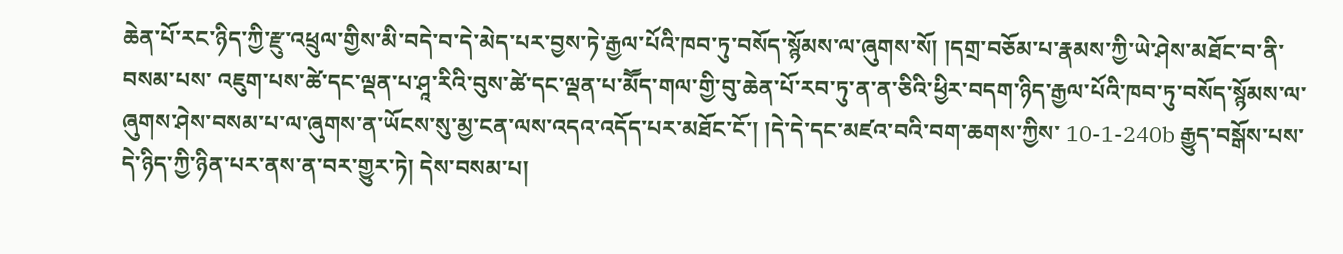ཆེན་པོ་རང་ཉིད་ཀྱི་རྫུ་འཕྲུལ་གྱིས་མི་བདེ་བ་དེ་མེད་པར་བྱས་ཏེ་རྒྱལ་པོའི་ཁབ་ཏུ་བསོད་སྙོམས་ལ་ཞུགས་སོ། །དགྲ་བཅོམ་པ་རྣམས་ཀྱི་ཡེ་ཤེས་མཐོང་བ་ནི་བསམ་པས་ འཇུག་པས་ཚེ་དང་ལྡན་པ་ཤཱ་རིའི་བུས་ཚེ་དང་ལྡན་པ་མཽད་གལ་གྱི་བུ་ཆེན་པོ་རབ་ཏུ་ན་ན་ཅིའི་ཕྱིར་བདག་ཉིད་རྒྱལ་པོའི་ཁབ་ཏུ་བསོད་སྙོམས་ལ་ཞུགས་ཤེས་བསམ་པ་ལ་ཞུགས་ན་ཡོངས་སུ་མྱ་ངན་ལས་འདའ་འདོད་པར་མཐོང་ངོ་། །དེ་དེ་དང་མཛའ་བའི་བག་ཆགས་ཀྱིས་ 10-1-240b རྒྱུད་བསྒོས་པས་དེ་ཉིད་ཀྱི་ཉིན་པར་ནས་ན་བར་གྱུར་ཏེ། དེས་བསམ་པ།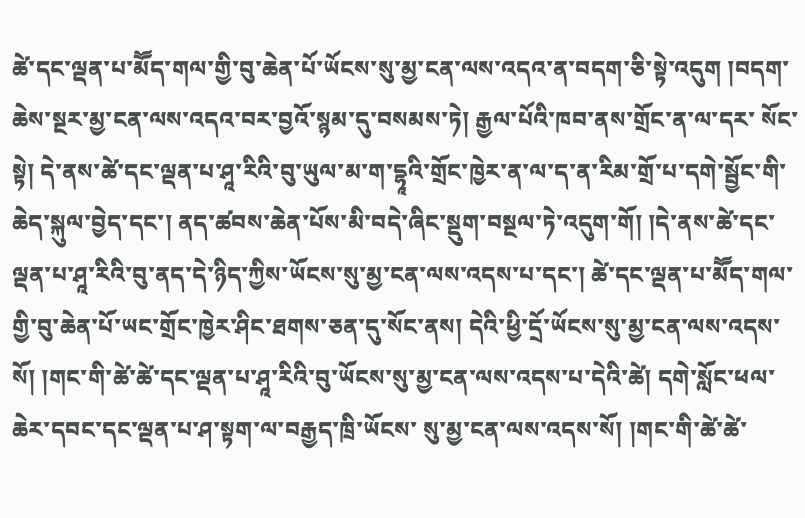ཚེ་དང་ལྡན་པ་མཽད་གལ་གྱི་བུ་ཆེན་པོ་ཡོངས་སུ་མྱ་ངན་ལས་འདའ་ན་བདག་ཅི་སྟེ་འདུག །བདག་ཆེས་སྔར་མྱ་ངན་ལས་འདའ་བར་བྱའོ་སྙམ་དུ་བསམས་ཏེ། རྒྱལ་པོའི་ཁབ་ནས་གྲོང་ན་ལ་དར་ སོང་སྟེ། དེ་ནས་ཚེ་དང་ལྡན་པ་ཤཱ་རིའི་བུ་ཡུལ་མ་ག་དྷཱའི་གྲོང་ཁྱེར་ན་ལ་ད་ན་རིམ་གྲོ་པ་དགེ་སྦྱོང་གི་ཆེད་སྐུལ་བྱེད་དང་། ནད་ཚབས་ཆེན་པོས་མི་བདེ་ཞིང་སྡུག་བསྔལ་ཏེ་འདུག་གོ། །དེ་ནས་ཚེ་དང་ལྡན་པ་ཤཱ་རིའི་བུ་ནད་དེ་ཉིད་ཀྱིས་ཡོངས་སུ་མྱ་ངན་ལས་འདས་པ་དང་། ཚེ་དང་ལྡན་པ་མཽད་གལ་གྱི་བུ་ཆེན་པོ་ཡང་གྲོང་ཁྱེར་ཤིང་ཐགས་ཅན་དུ་སོང་ནས། དེའི་ཕྱི་དྲོ་ཡོངས་སུ་མྱ་ངན་ལས་འདས་སོ། །གང་གི་ཚེ་ཚེ་དང་ལྡན་པ་ཤཱ་རིའི་བུ་ཡོངས་སུ་མྱ་ངན་ལས་འདས་པ་དེའི་ཚེ། དགེ་སློང་ཕལ་ཆེར་དབང་དང་ལྡན་པ་ཤ་སྟག་ལ་བརྒྱད་ཁྲི་ཡོངས་ སུ་མྱ་ངན་ལས་འདས་སོ། །གང་གི་ཚེ་ཚེ་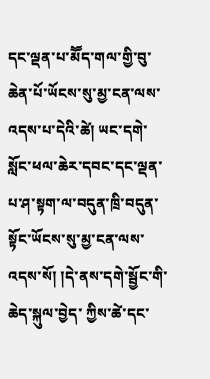དང་ལྡན་པ་མཽད་གལ་གྱི་བུ་ཆེན་པོ་ཡོངས་སུ་མྱ་ངན་ལས་འདས་པ་དེའི་ཚེ། ཡང་དགེ་སློང་ཕལ་ཆེར་དབང་དང་ལྡན་པ་ཤ་སྟག་ལ་བདུན་ཁྲི་བདུན་སྟོང་ཡོངས་སུ་མྱ་ངན་ལས་འདས་སོ། །དེ་ནས་དགེ་སྦྱོང་གི་ཆེད་སྐུལ་བྱེད་ ཀྱིས་ཚེ་དང་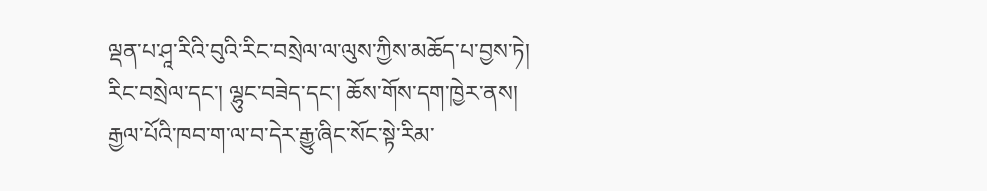ལྡན་པ་ཤཱ་རིའི་བུའི་རིང་བསྲེལ་ལ་ལུས་ཀྱིས་མཆོད་པ་བྱས་ཏེ། རིང་བསྲེལ་དང་། ལྷུང་བཟེད་དང་། ཆོས་གོས་དག་ཁྱེར་ནས། རྒྱལ་པོའི་ཁབ་ག་ལ་བ་དེར་རྒྱུ་ཞིང་སོང་སྟེ་རིམ་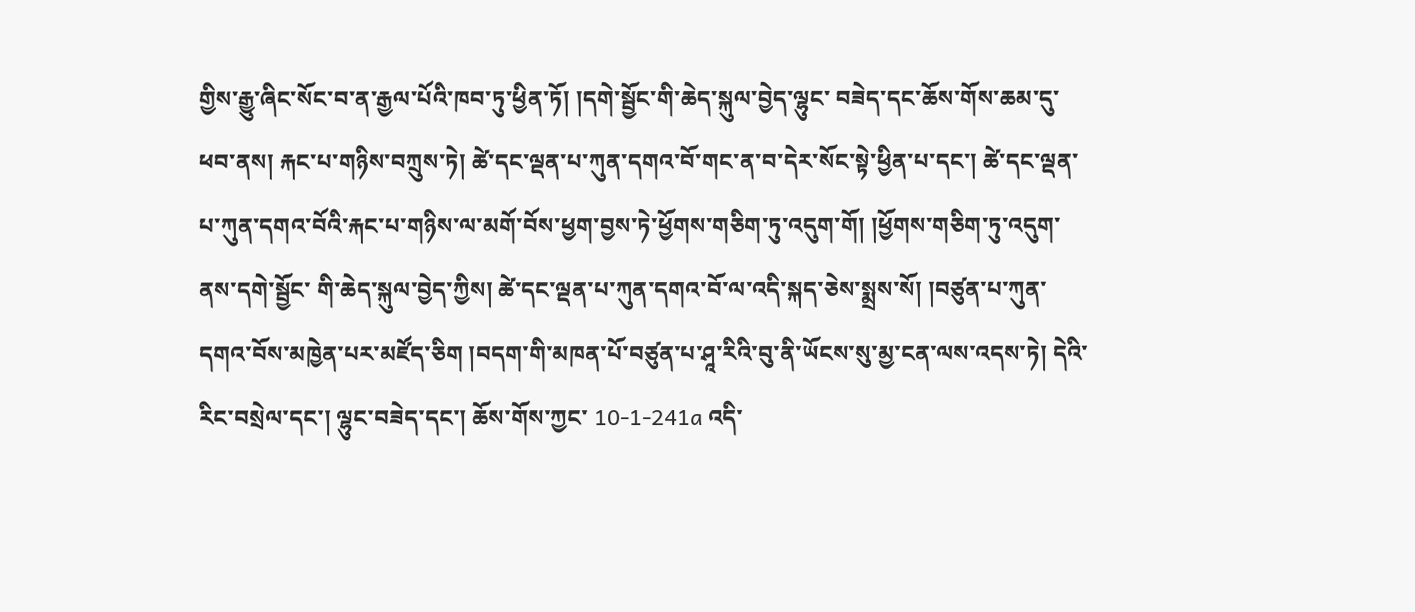གྱིས་རྒྱུ་ཞིང་སོང་བ་ན་རྒྱལ་པོའི་ཁབ་ཏུ་ཕྱིན་ཏོ། །དགེ་སྦྱོང་གི་ཆེད་སྐུལ་བྱེད་ལྷུང་ བཟེད་དང་ཆོས་གོས་ཆམ་དུ་ཕབ་ནས། རྐང་པ་གཉིས་བཀྲུས་ཏེ། ཚེ་དང་ལྡན་པ་ཀུན་དགའ་བོ་གང་ན་བ་དེར་སོང་སྟེ་ཕྱིན་པ་དང་། ཚེ་དང་ལྡན་པ་ཀུན་དགའ་བོའི་རྐང་པ་གཉིས་ལ་མགོ་བོས་ཕྱག་བྱས་ཏེ་ཕྱོགས་གཅིག་ཏུ་འདུག་གོ། །ཕྱོགས་གཅིག་ཏུ་འདུག་ནས་དགེ་སྦྱོང་ གི་ཆེད་སྐུལ་བྱེད་ཀྱིས། ཚེ་དང་ལྡན་པ་ཀུན་དགའ་བོ་ལ་འདི་སྐད་ཅེས་སྨྲས་སོ། །བཙུན་པ་ཀུན་དགའ་བོས་མཁྱེན་པར་མཛོད་ཅིག །བདག་གི་མཁན་པོ་བཙུན་པ་ཤཱ་རིའི་བུ་ནི་ཡོངས་སུ་མྱ་ངན་ལས་འདས་ཏེ། དེའི་རིང་བསྲེལ་དང་། ལྷུང་བཟེད་དང་། ཆོས་གོས་ཀྱང་ 10-1-241a འདི་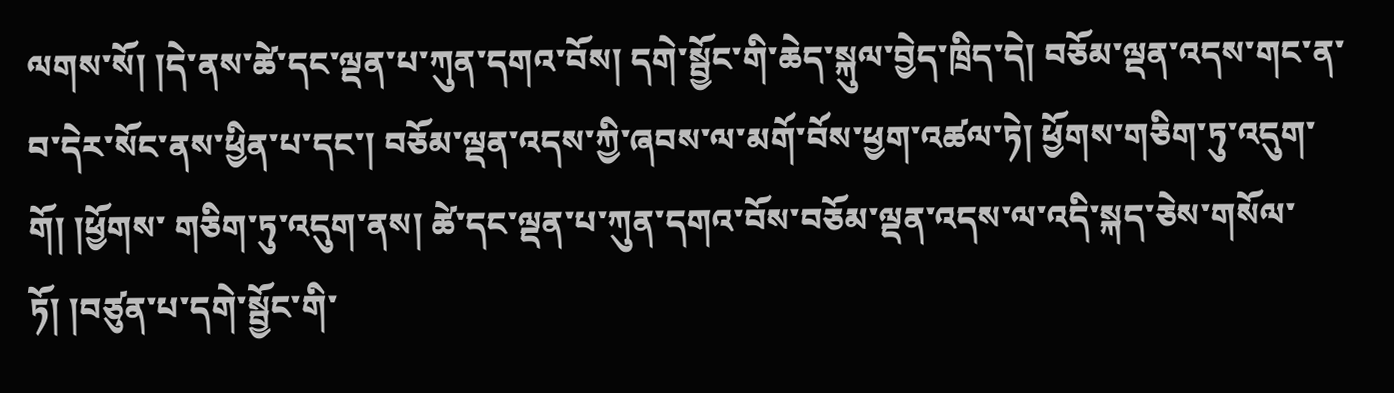ལགས་སོ། །དེ་ནས་ཚེ་དང་ལྡན་པ་ཀུན་དགའ་བོས། དགེ་སྦྱོང་གི་ཆེད་སྐུལ་བྱེད་ཁྲིད་དེ། བཅོམ་ལྡན་འདས་གང་ན་བ་དེར་སོང་ནས་ཕྱིན་པ་དང་། བཅོམ་ལྡན་འདས་ཀྱི་ཞབས་ལ་མགོ་བོས་ཕྱག་འཚལ་ཏེ། ཕྱོགས་གཅིག་ཏུ་འདུག་གོ། །ཕྱོགས་ གཅིག་ཏུ་འདུག་ནས། ཚེ་དང་ལྡན་པ་ཀུན་དགའ་བོས་བཅོམ་ལྡན་འདས་ལ་འདི་སྐད་ཅེས་གསོལ་ཏོ། །བཙུན་པ་དགེ་སྦྱོང་གི་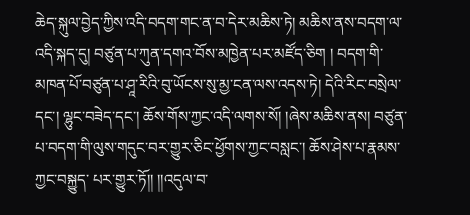ཆེད་སྐུལ་བྱེད་ཀྱིས་འདི་བདག་གང་ན་བ་དེར་མཆིས་ཏེ། མཆིས་ནས་བདག་ལ་འདི་སྐད་དུ། བཙུན་པ་ཀུན་དགའ་བོས་མཁྱེན་པར་མཛོད་ཅིག ། བདག་གི་མཁན་པོ་བཙུན་པ་ཤཱ་རིའི་བུ་ཡོངས་སུ་མྱ་ངན་ལས་འདས་ཏེ། དེའི་རིང་བསྲེལ་དང་། ལྷུང་བཟེད་དང་། ཆོས་གོས་ཀྱང་འདི་ལགས་སོ། །ཞེས་མཆིས་ནས། བཙུན་པ་བདག་གི་ལུས་གདུང་བར་གྱུར་ཅིང་ཕྱོགས་ཀྱང་བསླང་། ཆོས་ཤེས་པ་རྣམས་ཀྱང་བསྐྱུད་ པར་གྱུར་ཏོ།། །།འདུལ་བ་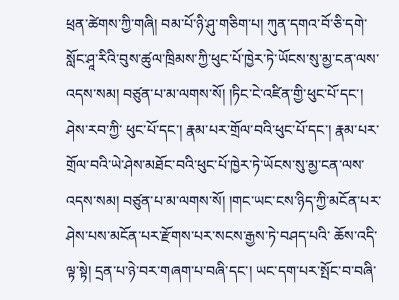ཕྲན་ཚེགས་ཀྱི་གཞི། བམ་པོ་ཉི་ཤུ་གཅིག་པ། ཀུན་དགའ་བོ་ཅི་དགེ་སློང་ཤཱ་རིའི་བུས་ཚུལ་ཁྲིམས་ཀྱི་ཕུང་པོ་ཁྱེར་ཏེ་ཡོངས་སུ་མྱ་ངན་ལས་འདས་སམ། བཙུན་པ་མ་ལགས་སོ། །ཏིང་ངེ་འཛིན་གྱི་ཕུང་པོ་དང་། ཤེས་རབ་ཀྱི་ ཕུང་པོ་དང་། རྣམ་པར་གྲོལ་བའི་ཕུང་པོ་དང་། རྣམ་པར་གྲོལ་བའི་ཡེ་ཤེས་མཐོང་བའི་ཕུང་པོ་ཁྱེར་ཏེ་ཡོངས་སུ་མྱ་ངན་ལས་འདས་སམ། བཙུན་པ་མ་ལགས་སོ། །གང་ཡང་ངས་ཉིད་ཀྱི་མངོན་པར་ཤེས་པས་མངོན་པར་རྫོགས་པར་སངས་རྒྱས་ཏེ་བཤད་པའི་ ཆོས་འདི་ལྟ་སྟེ། དྲན་པ་ཉེ་བར་གཞག་པ་བཞི་དང་། ཡང་དག་པར་སྤོང་བ་བཞི་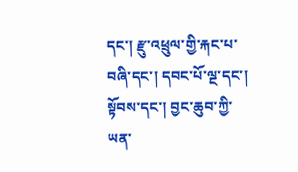དང་། རྫུ་འཕྲུལ་གྱི་རྐང་པ་བཞི་དང་། དབང་པོ་ལྔ་དང་། སྟོབས་དང་། བྱང་ཆུབ་ཀྱི་ཡན་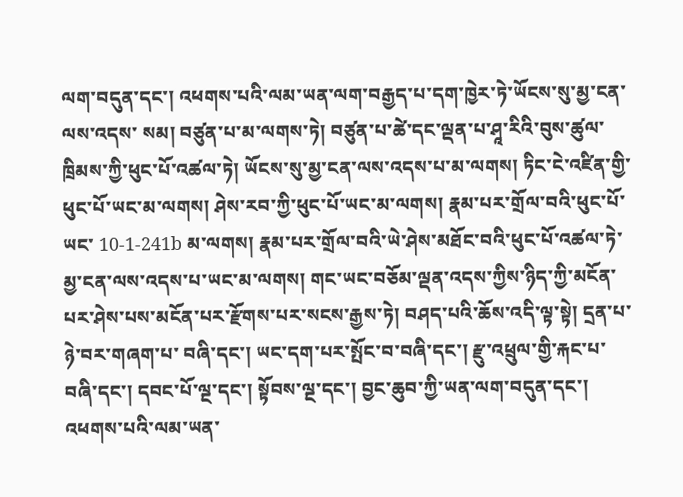ལག་བདུན་དང་། འཕགས་པའི་ལམ་ཡན་ལག་བརྒྱད་པ་དག་ཁྱེར་ཏེ་ཡོངས་སུ་མྱ་ངན་ལས་འདས་ སམ། བཙུན་པ་མ་ལགས་ཏེ། བཙུན་པ་ཚེ་དང་ལྡན་པ་ཤཱ་རིའི་བུས་ཚུལ་ཁྲིམས་ཀྱི་ཕུང་པོ་འཚལ་ཏེ། ཡོངས་སུ་མྱ་ངན་ལས་འདས་པ་མ་ལགས། ཏིང་ངེ་འཛིན་གྱི་ཕུང་པོ་ཡང་མ་ལགས། ཤེས་རབ་ཀྱི་ཕུང་པོ་ཡང་མ་ལགས། རྣམ་པར་གྲོལ་བའི་ཕུང་པོ་ཡང་ 10-1-241b མ་ལགས། རྣམ་པར་གྲོལ་བའི་ཡེ་ཤེས་མཐོང་བའི་ཕུང་པོ་འཚལ་ཏེ་མྱ་ངན་ལས་འདས་པ་ཡང་མ་ལགས། གང་ཡང་བཅོམ་ལྡན་འདས་ཀྱིས་ཉིད་ཀྱི་མངོན་པར་ཤེས་པས་མངོན་པར་རྫོགས་པར་སངས་རྒྱས་ཏེ། བཤད་པའི་ཆོས་འདི་ལྟ་སྟེ། དྲན་པ་ཉེ་བར་གཞག་པ་ བཞི་དང་། ཡང་དག་པར་སྤོང་བ་བཞི་དང་། རྫུ་འཕྲུལ་གྱི་རྐང་པ་བཞི་དང་། དབང་པོ་ལྔ་དང་། སྟོབས་ལྔ་དང་། བྱང་ཆུབ་ཀྱི་ཡན་ལག་བདུན་དང་། འཕགས་པའི་ལམ་ཡན་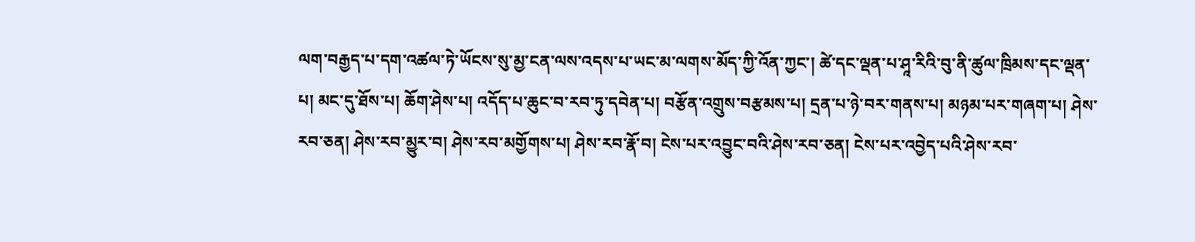ལག་བརྒྱད་པ་དག་འཚལ་ཏེ་ཡོངས་སུ་མྱ་ངན་ལས་འདས་པ་ཡང་མ་ལགས་མོད་ཀྱི་འོན་ཀྱང་། ཚེ་དང་ལྡན་པ་ཤཱ་རིའི་བུ་ནི་ཚུལ་ཁྲིམས་དང་ལྡན་པ། མང་དུ་ཐོས་པ། ཆོག་ཤེས་པ། འདོད་པ་ཆུང་བ་རབ་ཏུ་དབེན་པ། བརྩོན་འགྲུས་བརྩམས་པ། དྲན་པ་ཉེ་བར་གནས་པ། མཉམ་པར་གཞག་པ། ཤེས་རབ་ཅན། ཤེས་རབ་མྱུར་བ། ཤེས་རབ་མགྱོགས་པ། ཤེས་རབ་རྣོ་བ། ངེས་པར་འབྱུང་བའི་ཤེས་རབ་ཅན། ངེས་པར་འབྱེད་པའི་ཤེས་རབ་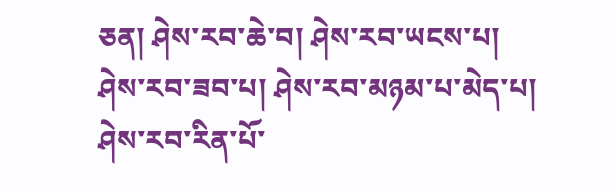ཅན། ཤེས་རབ་ཆེ་བ། ཤེས་རབ་ཡངས་པ། ཤེས་རབ་ཟབ་པ། ཤེས་རབ་མཉམ་པ་མེད་པ། ཤེས་རབ་རིན་པོ་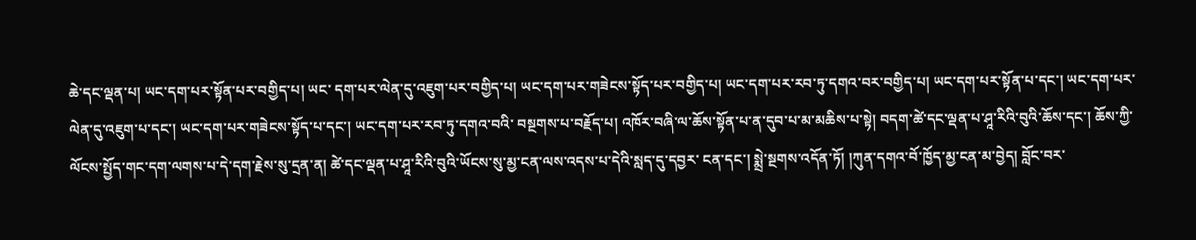ཆེ་དང་ལྡན་པ། ཡང་དག་པར་སྟོན་པར་བགྱིད་པ། ཡང་ དག་པར་ལེན་དུ་འཇུག་པར་བགྱིད་པ། ཡང་དག་པར་གཟེངས་སྟོད་པར་བགྱིད་པ། ཡང་དག་པར་རབ་ཏུ་དགའ་བར་བགྱིད་པ། ཡང་དག་པར་སྟོན་པ་དང་། ཡང་དག་པར་ལེན་དུ་འཇུག་པ་དང་། ཡང་དག་པར་གཟེངས་སྟོད་པ་དང་། ཡང་དག་པར་རབ་ཏུ་དགའ་བའི་ བསྔགས་པ་བརྗོད་པ། འཁོར་བཞི་ལ་ཆོས་སྟོན་པ་ན་དུབ་པ་མ་མཆིས་པ་སྟེ། བདག་ཚེ་དང་ལྡན་པ་ཤཱ་རིའི་བུའི་ཆོས་དང་། ཆོས་ཀྱི་ལོངས་སྤྱོད་གང་དག་ལགས་པ་དེ་དག་རྗེས་སུ་དྲན་ན། ཚེ་དང་ལྡན་པ་ཤཱ་རིའི་བུའི་ཡོངས་སུ་མྱ་ངན་ལས་འདས་པ་དེའི་སླད་དུ་དབྱར་ ངན་དང་། སྨྲེ་སྔགས་འདོན་ཏོ། །ཀུན་དགའ་བོ་ཁྱོད་མྱ་ངན་མ་བྱེད། བློང་བར་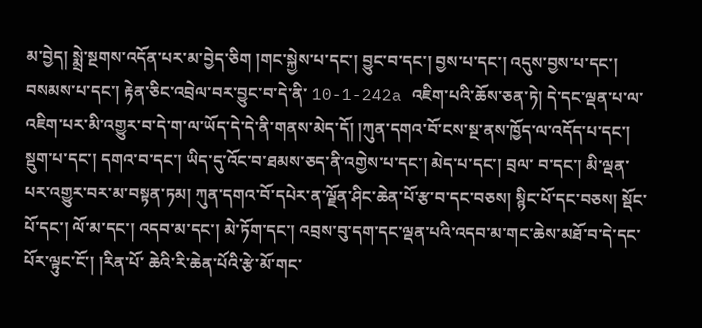མ་བྱེད། སྨྲེ་སྔགས་འདོན་པར་མ་བྱེད་ཅིག །གང་སྐྱེས་པ་དང་། བྱུང་བ་དང་། བྱས་པ་དང་། འདུས་བྱས་པ་དང་། བསམས་པ་དང་། རྟེན་ཅིང་འབྲེལ་བར་བྱུང་བ་དེ་ནི་ 10-1-242a འཇིག་པའི་ཆོས་ཅན་ཏེ། དེ་དང་ལྡན་པ་ལ་འཇིག་པར་མི་འགྱུར་བ་དེ་ག་ལ་ཡོད་དེ་དེ་ནི་གནས་མེད་དོ། །ཀུན་དགའ་བོ་ངས་སྔ་ནས་ཁྱོད་ལ་འདོད་པ་དང་། སྡུག་པ་དང་། དགའ་བ་དང་། ཡིད་དུ་འོང་བ་ཐམས་ཅད་ནི་འགྱེས་པ་དང་། མེད་པ་དང་། བྲལ་ བ་དང་། མི་ལྡན་པར་འགྱུར་བར་མ་བསྟན་ཏམ། ཀུན་དགའ་བོ་དཔེར་ན་ལྗོན་ཤིང་ཆེན་པོ་རྩ་བ་དང་བཅས། སྙིང་པོ་དང་བཅས། སྡོང་པོ་དང་། ལོ་མ་དང་། འདབ་མ་དང་། མེ་ཏོག་དང་། འབྲས་བུ་དག་དང་ལྡན་པའི་འདབ་མ་གང་ཆེས་མཐོ་བ་དེ་དང་པོར་ལྟུང་ངོ་། །རིན་པོ་ ཆེའི་རི་ཆེན་པོའི་རྩེ་མོ་གང་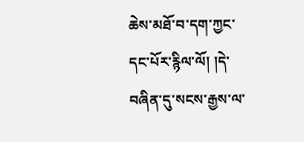ཆེས་མཐོ་བ་དག་ཀྱང་དང་པོར་རྙིལ་ལོ། །དེ་བཞིན་དུ་སངས་རྒྱས་ལ་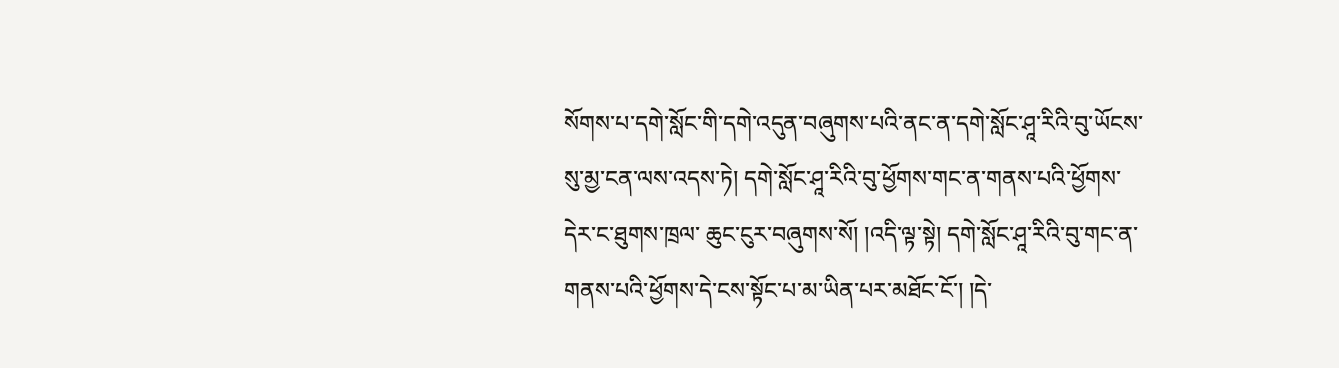སོགས་པ་དགེ་སློང་གི་དགེ་འདུན་བཞུགས་པའི་ནང་ན་དགེ་སློང་ཤཱ་རིའི་བུ་ཡོངས་སུ་མྱ་ངན་ལས་འདས་ཏེ། དགེ་སློང་ཤཱ་རིའི་བུ་ཕྱོགས་གང་ན་གནས་པའི་ཕྱོགས་དེར་ང་ཐུགས་ཁྲལ་ ཆུང་ངུར་བཞུགས་སོ། །འདི་ལྟ་སྟེ། དགེ་སློང་ཤཱ་རིའི་བུ་གང་ན་གནས་པའི་ཕྱོགས་དེ་ངས་སྟོང་པ་མ་ཡིན་པར་མཐོང་ངོ་། །དེ་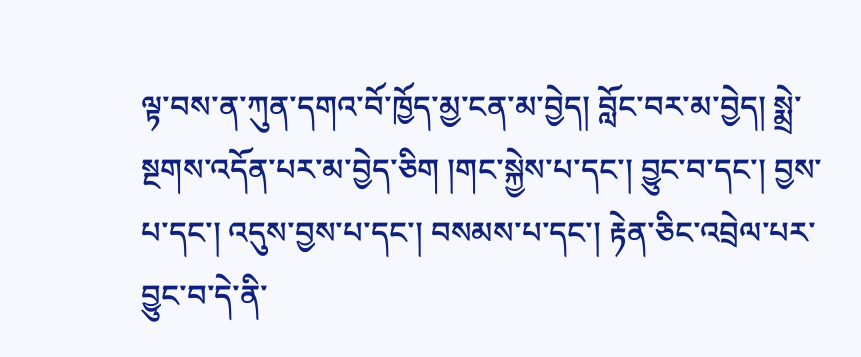ལྟ་བས་ན་ཀུན་དགའ་བོ་ཁྱོད་མྱ་ངན་མ་བྱེད། བློང་བར་མ་བྱེད། སྨྲེ་སྔགས་འདོན་པར་མ་བྱེད་ཅིག །གང་སྐྱེས་པ་དང་། བྱུང་བ་དང་། བྱས་ པ་དང་། འདུས་བྱས་པ་དང་། བསམས་པ་དང་། རྟེན་ཅིང་འབྲེལ་པར་བྱུང་བ་དེ་ནི་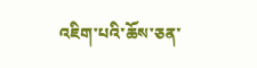འཇིག་པའི་ཆོས་ཅན་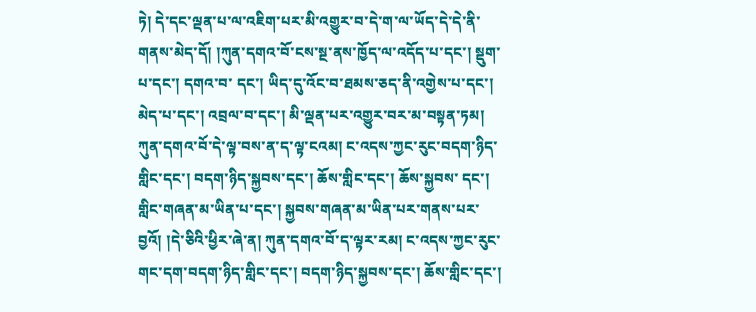ཏེ། དེ་དང་ལྡན་པ་ལ་འཇིག་པར་མི་འགྱུར་བ་དེ་ག་ལ་ཡོད་དེ་དེ་ནི་གནས་མེད་དོ། །ཀུན་དགའ་བོ་ངས་སྔ་ནས་ཁྱོད་ལ་འདོད་པ་དང་། སྡུག་པ་དང་། དགའ་བ་ དང་། ཡིད་དུ་འོང་བ་ཐམས་ཅད་ནི་འགྱེས་པ་དང་། མེད་པ་དང་། འབྲལ་བ་དང་། མི་ལྡན་པར་འགྱུར་བར་མ་བསྟན་ཏམ། ཀུན་དགའ་བོ་དེ་ལྟ་བས་ན་ད་ལྟ་ངའམ། ང་འདས་ཀྱང་རུང་བདག་ཉིད་གླིང་དང་། བདག་ཉིད་སྐྱབས་དང་། ཆོས་གླིང་དང་། ཆོས་སྐྱབས་ དང་། གླིང་གཞན་མ་ཡིན་པ་དང་། སྐྱབས་གཞན་མ་ཡིན་པར་གནས་པར་བྱའོ། །དེ་ཅིའི་ཕྱིར་ཞེ་ན། ཀུན་དགའ་བོ་ད་ལྟར་རམ། ང་འདས་ཀྱང་རུང་གང་དག་བདག་ཉིད་གླིང་དང་། བདག་ཉིད་སྐྱབས་དང་། ཆོས་གླིང་དང་།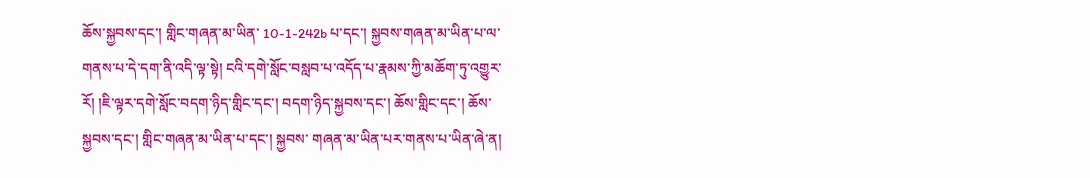ཆོས་སྐྱབས་དང་། གླིང་གཞན་མ་ཡིན་ 10-1-242b པ་དང་། སྐྱབས་གཞན་མ་ཡིན་པ་ལ་གནས་པ་དེ་དག་ནི་འདི་ལྟ་སྟེ། ངའི་དགེ་སློང་བསླབ་པ་འདོད་པ་རྣམས་ཀྱི་མཆོག་ཏུ་འགྱུར་རོ། །ཇི་ལྟར་དགེ་སློང་བདག་ཉིད་གླིང་དང་། བདག་ཉིད་སྐྱབས་དང་། ཆོས་གླིང་དང་། ཆོས་སྐྱབས་དང་། གླིང་གཞན་མ་ཡིན་པ་དང་། སྐྱབས་ གཞན་མ་ཡིན་པར་གནས་པ་ཡིན་ཞེ་ན།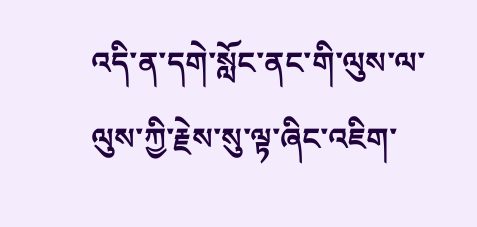འདི་ན་དགེ་སློང་ནང་གི་ལུས་ལ་ལུས་ཀྱི་རྗེས་སུ་ལྟ་ཞིང་འཇིག་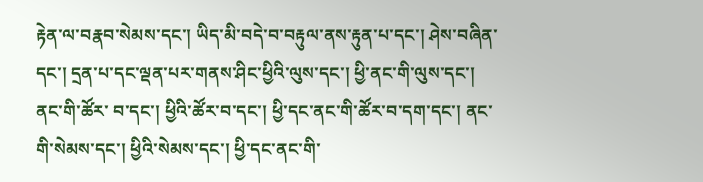རྟེན་ལ་བརྣབ་སེམས་དང་། ཡིད་མི་བདེ་བ་བརྟུལ་ནས་རྟུན་པ་དང་། ཤེས་བཞིན་དང་། དྲན་པ་དང་ལྡན་པར་གནས་ཤིང་ཕྱིའི་ལུས་དང་། ཕྱི་ནང་གི་ལུས་དང་། ནང་གི་ཚོར་ བ་དང་། ཕྱིའི་ཚོར་བ་དང་། ཕྱི་དང་ནང་གི་ཚོར་བ་དག་དང་། ནང་གི་སེམས་དང་། ཕྱིའི་སེམས་དང་། ཕྱི་དང་ནང་གི་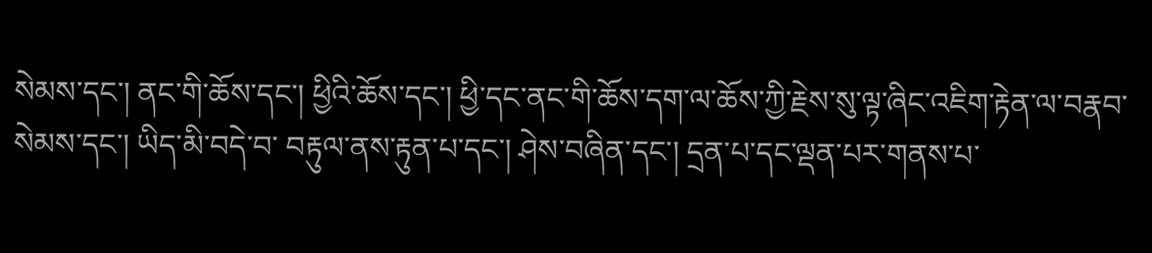སེམས་དང་། ནང་གི་ཆོས་དང་། ཕྱིའི་ཆོས་དང་། ཕྱི་དང་ནང་གི་ཆོས་དག་ལ་ཆོས་ཀྱི་རྗེས་སུ་ལྟ་ཞིང་འཇིག་རྟེན་ལ་བརྣབ་སེམས་དང་། ཡིད་མི་བདེ་བ་ བརྟུལ་ནས་རྟུན་པ་དང་། ཤེས་བཞིན་དང་། དྲན་པ་དང་ལྡན་པར་གནས་པ་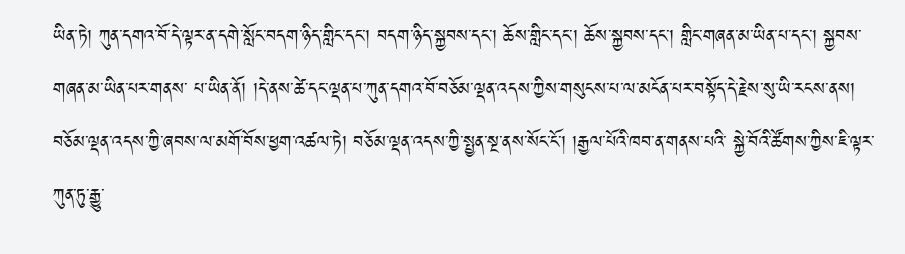ཡིན་ཏེ། ཀུན་དགའ་བོ་དེ་ལྟར་ན་དགེ་སློང་བདག་ཉིད་གླིང་དང་། བདག་ཉིད་སྐྱབས་དང་། ཆོས་གླིང་དང་། ཆོས་སྐྱབས་དང་། གླིང་གཞན་མ་ཡིན་པ་དང་། སྐྱབས་གཞན་མ་ཡིན་པར་གནས་ པ་ཡིན་ནོ། །དེ་ནས་ཚེ་དང་ལྡན་པ་ཀུན་དགའ་བོ་བཅོམ་ལྡན་འདས་ཀྱིས་གསུངས་པ་ལ་མངོན་པར་བསྟོད་དེ་རྗེས་སུ་ཡི་རངས་ནས། བཅོམ་ལྡན་འདས་ཀྱི་ཞབས་ལ་མགོ་བོས་ཕྱག་འཚལ་ཏེ། བཅོམ་ལྡན་འདས་ཀྱི་སྤྱན་སྔ་ནས་སོང་ངོ་། །རྒྱལ་པོའི་ཁབ་ན་གནས་པའི་ སྐྱེ་བོའི་ཚོགས་ཀྱིས་ཇི་ལྟར་ཀུན་ཏུ་རྒྱུ་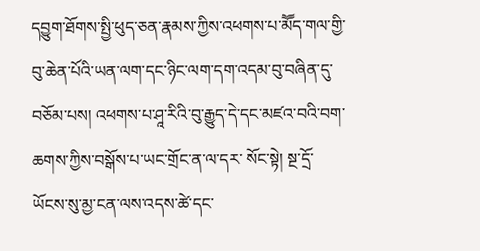དབྱུག་ཐོགས་སྤྱི་ཕུད་ཅན་རྣམས་ཀྱིས་འཕགས་པ་མཽད་གལ་གྱི་བུ་ཆེན་པོའི་ཡན་ལག་དང་ཉིང་ལག་དག་འདམ་བུ་བཞིན་དུ་བཅོམ་པས། འཕགས་པ་ཤཱ་རིའི་བུ་རྒྱུད་དེ་དང་མཛའ་བའི་བག་ཆགས་ཀྱིས་བསྒོས་པ་ཡང་གྲོང་ན་ལ་དར་ སོང་སྟེ། སྔ་དྲོ་ཡོངས་སུ་མྱ་ངན་ལས་འདས་ཚེ་དང་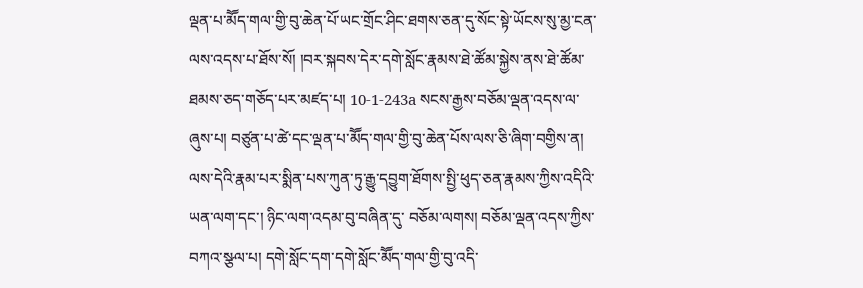ལྡན་པ་མཽད་གལ་གྱི་བུ་ཆེན་པོ་ཡང་གྲོང་ཤིང་ཐགས་ཅན་དུ་སོང་སྟེ་ཡོངས་སུ་མྱ་ངན་ལས་འདས་པ་ཐོས་སོ། །བར་སྐབས་དེར་དགེ་སློང་རྣམས་ཐེ་ཚོམ་སྐྱེས་ནས་ཐེ་ཚོམ་ཐམས་ཅད་གཅོད་པར་མཛད་པ། 10-1-243a སངས་རྒྱས་བཅོམ་ལྡན་འདས་ལ་ཞུས་པ། བཙུན་པ་ཚེ་དང་ལྡན་པ་མཽད་གལ་གྱི་བུ་ཆེན་པོས་ལས་ཅི་ཞིག་བགྱིས་ན། ལས་དེའི་རྣམ་པར་སྨིན་པས་ཀུན་ཏུ་རྒྱུ་དབྱུག་ཐོགས་སྤྱི་ཕུད་ཅན་རྣམས་ཀྱིས་འདིའི་ཡན་ལག་དང་། ཉིང་ལག་འདམ་བུ་བཞིན་དུ་ བཅོམ་ལགས། བཅོམ་ལྡན་འདས་ཀྱིས་བཀའ་སྩལ་པ། དགེ་སློང་དག་དགེ་སློང་མཽད་གལ་གྱི་བུ་འདི་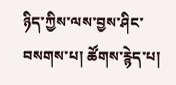ཉིད་ཀྱིས་ལས་བྱས་ཤིང་བསགས་པ། ཚོགས་རྙེད་པ།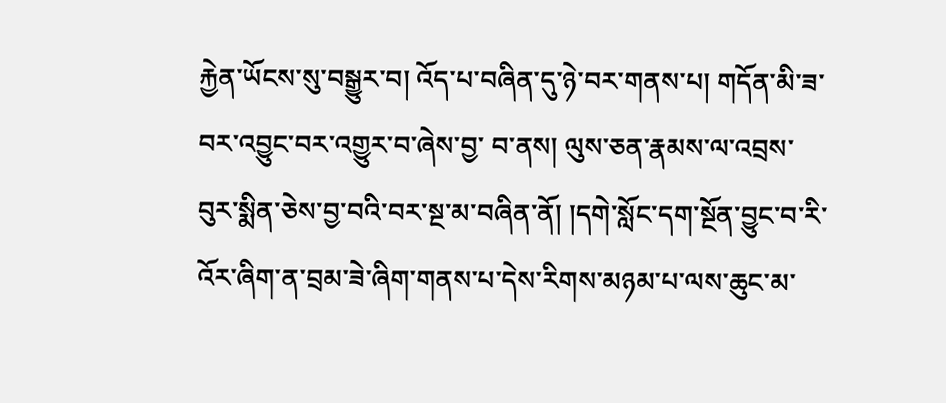རྐྱེན་ཡོངས་སུ་བསྒྱུར་བ། འོད་པ་བཞིན་དུ་ཉེ་བར་གནས་པ། གདོན་མི་ཟ་བར་འབྱུང་བར་འགྱུར་བ་ཞེས་བྱ་ བ་ནས། ལུས་ཅན་རྣམས་ལ་འབྲས་བུར་སྨིན་ཅེས་བྱ་བའི་བར་སྔ་མ་བཞིན་ནོ། །དགེ་སློང་དག་སྔོན་བྱུང་བ་རི་འོར་ཞིག་ན་བྲམ་ཟེ་ཞིག་གནས་པ་དེས་རིགས་མཉམ་པ་ལས་ཆུང་མ་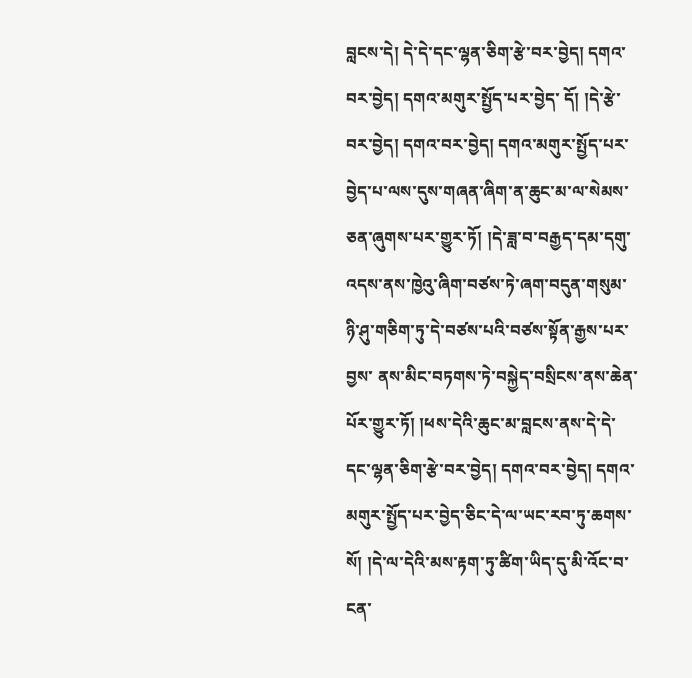བླངས་དེ། དེ་དེ་དང་ལྷན་ཅིག་རྩེ་བར་བྱེད། དགའ་བར་བྱེད། དགའ་མགུར་སྤྱོད་པར་བྱེད་ དོ། །དེ་རྩེ་བར་བྱེད། དགའ་བར་བྱེད། དགའ་མགུར་སྤྱོད་པར་བྱེད་པ་ལས་དུས་གཞན་ཞིག་ན་ཆུང་མ་ལ་སེམས་ཅན་ཞུགས་པར་གྱུར་ཏོ། །དེ་ཟླ་བ་བརྒྱད་དམ་དགུ་འདས་ནས་ཁྱེའུ་ཞིག་བཙས་ཏེ་ཞག་བདུན་གསུམ་ཉི་ཤུ་གཅིག་ཏུ་དེ་བཙས་པའི་བཙས་སྟོན་རྒྱས་པར་བྱས་ ནས་མིང་བཏགས་ཏེ་བསྐྱེད་བསྲིངས་ནས་ཆེན་པོར་གྱུར་ཏོ། །ཕས་དེའི་ཆུང་མ་བླངས་ནས་དེ་དེ་དང་ལྷན་ཅིག་རྩེ་བར་བྱེད། དགའ་བར་བྱེད། དགའ་མགུར་སྤྱོད་པར་བྱེད་ཅིང་དེ་ལ་ཡང་རབ་ཏུ་ཆགས་སོ། །དེ་ལ་དེའི་མས་རྟག་ཏུ་ཚིག་ཡིད་དུ་མི་འོང་བ་ངན་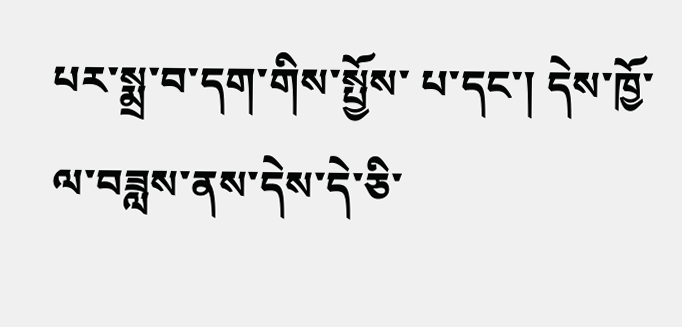པར་སྨྲ་བ་དག་གིས་སྤྱོས་ པ་དང་། དེས་ཁྱོ་ལ་བཟླས་ནས་དེས་དེ་ཅི་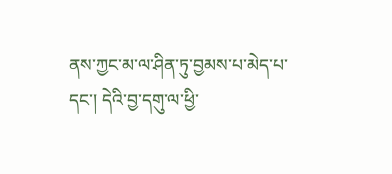ནས་ཀྱང་མ་ལ་ཤིན་ཏུ་བྱམས་པ་མེད་པ་དང་། དེའི་བྱ་དགུ་ལ་ཕྱི་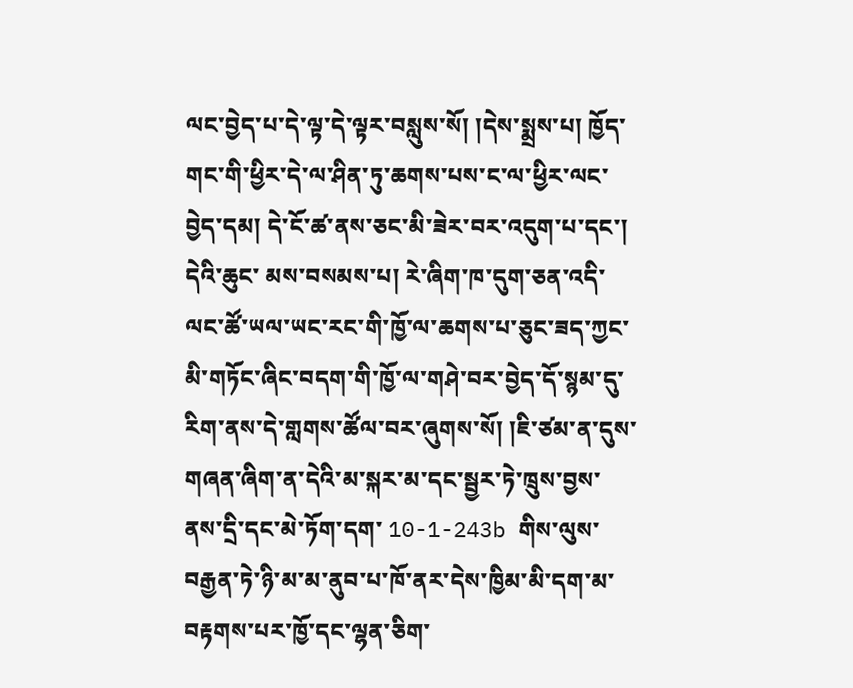ལང་བྱེད་པ་དེ་ལྟ་དེ་ལྟར་བསླུས་སོ། །དེས་སྨྲས་པ། ཁྱོད་གང་གི་ཕྱིར་དེ་ལ་ཤིན་ཏུ་ཆགས་པས་ང་ལ་ཕྱིར་ལང་བྱེད་དམ། དེ་ངོ་ཚ་ནས་ཅང་མི་ཟེར་བར་འདུག་པ་དང་། དེའི་ཆུང་ མས་བསམས་པ། རེ་ཞིག་ཁ་དུག་ཅན་འདི་ལང་ཚོ་ཡལ་ཡང་རང་གི་ཁྱོ་ལ་ཆགས་པ་ཅུང་ཟད་ཀྱང་མི་གཏོང་ཞིང་བདག་གི་ཁྱོ་ལ་གཤེ་བར་བྱེད་དོ་སྙམ་དུ་རིག་ནས་དེ་གླགས་ཚོལ་བར་ཞུགས་སོ། །ཇི་ཙམ་ན་དུས་གཞན་ཞིག་ན་དེའི་མ་སྐར་མ་དང་སྦྱར་ཏེ་ཁྲུས་བྱས་ནས་དྲི་དང་མེ་ཏོག་དག་ 10-1-243b གིས་ལུས་བརྒྱན་ཏེ་ཉི་མ་མ་ནུབ་པ་ཁོ་ནར་དེས་ཁྱིམ་མི་དག་མ་བརྟགས་པར་ཁྱོ་དང་ལྷན་ཅིག་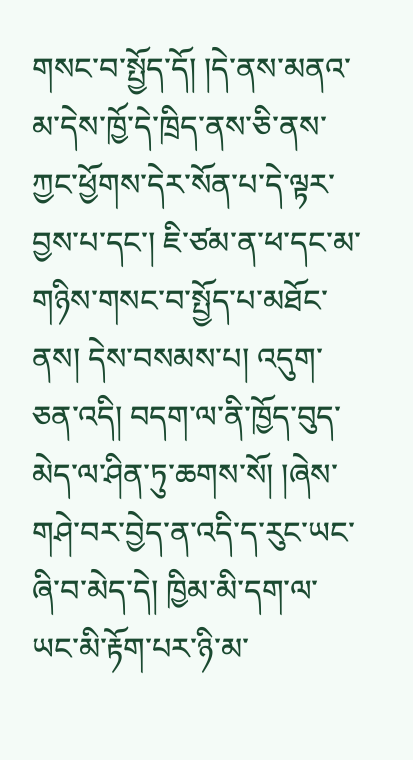གསང་བ་སྤྱོད་དོ། །དེ་ནས་མནའ་མ་དེས་ཁྱོ་དེ་ཁྲིད་ནས་ཅི་ནས་ཀྱང་ཕྱོགས་དེར་སོན་པ་དེ་ལྟར་བྱས་པ་དང་། ཇི་ཙམ་ན་ཕ་དང་མ་གཉིས་གསང་བ་སྤྱོད་པ་མཐོང་ནས། དེས་བསམས་པ། འདུག་ཅན་འདི། བདག་ལ་ནི་ཁྱོད་བུད་མེད་ལ་ཤིན་ཏུ་ཆགས་སོ། །ཞེས་གཤེ་བར་བྱེད་ན་འདི་ད་རུང་ཡང་ཞི་བ་མེད་དེ། ཁྱིམ་མི་དག་ལ་ཡང་མི་རྟོག་པར་ཉི་མ་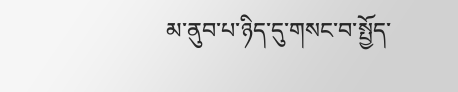མ་ནུབ་པ་ཉིད་དུ་གསང་བ་སྤྱོད་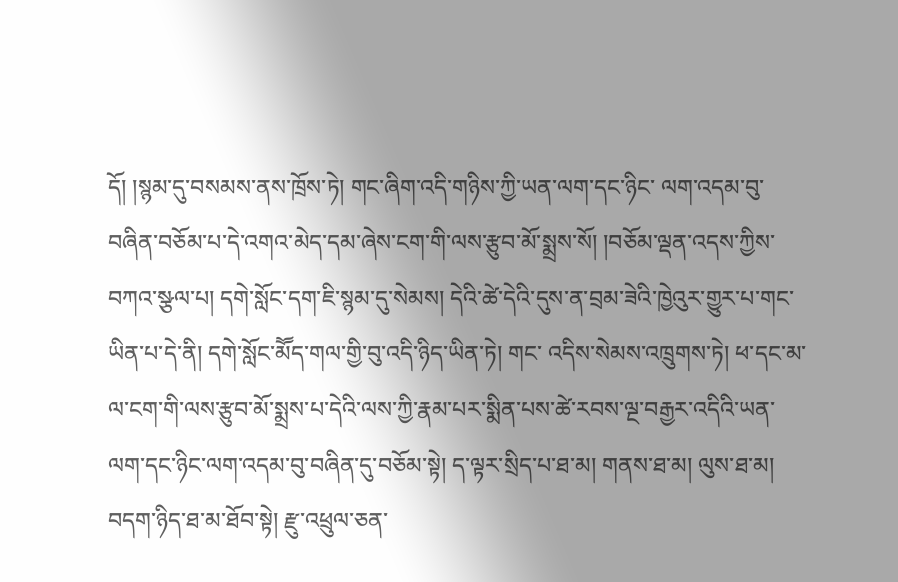དོ། །སྙམ་དུ་བསམས་ནས་ཁྲོས་ཏེ། གང་ཞིག་འདི་གཉིས་ཀྱི་ཡན་ལག་དང་ཉིང་ ལག་འདམ་བུ་བཞིན་བཅོམ་པ་དེ་འགའ་མེད་དམ་ཞེས་ངག་གི་ལས་རྩུབ་མོ་སྨྲས་སོ། །བཅོམ་ལྡན་འདས་ཀྱིས་བཀའ་སྩལ་པ། དགེ་སློང་དག་ཇི་སྙམ་དུ་སེམས། དེའི་ཚེ་དེའི་དུས་ན་བྲམ་ཟེའི་ཁྱེའུར་གྱུར་པ་གང་ཡིན་པ་དེ་ནི། དགེ་སློང་མཽད་གལ་གྱི་བུ་འདི་ཉིད་ཡིན་ཏེ། གང་ འདིས་སེམས་འཁྲུགས་ཏེ། ཕ་དང་མ་ལ་ངག་གི་ལས་རྩུབ་མོ་སྨྲས་པ་དེའི་ལས་ཀྱི་རྣམ་པར་སྨིན་པས་ཚེ་རབས་ལྔ་བརྒྱར་འདིའི་ཡན་ལག་དང་ཉིང་ལག་འདམ་བུ་བཞིན་དུ་བཅོམ་སྟེ། ད་ལྟར་སྲིད་པ་ཐ་མ། གནས་ཐ་མ། ལུས་ཐ་མ། བདག་ཉིད་ཐ་མ་ཐོབ་སྟེ། རྫུ་འཕྲུལ་ཅན་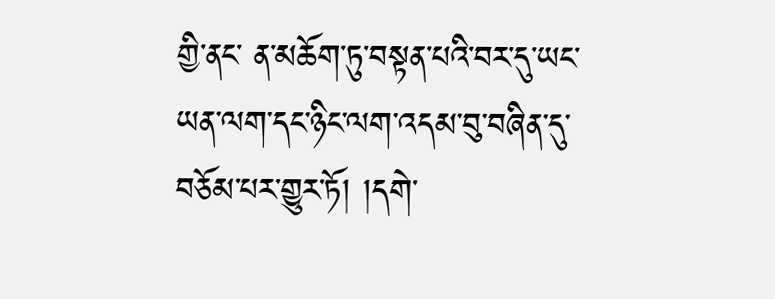གྱི་ནང་ ན་མཆོག་ཏུ་བསྟན་པའི་བར་དུ་ཡང་ཡན་ལག་དང་ཉིང་ལག་འདམ་བུ་བཞིན་དུ་བཅོམ་པར་གྱུར་ཏོ། །དགེ་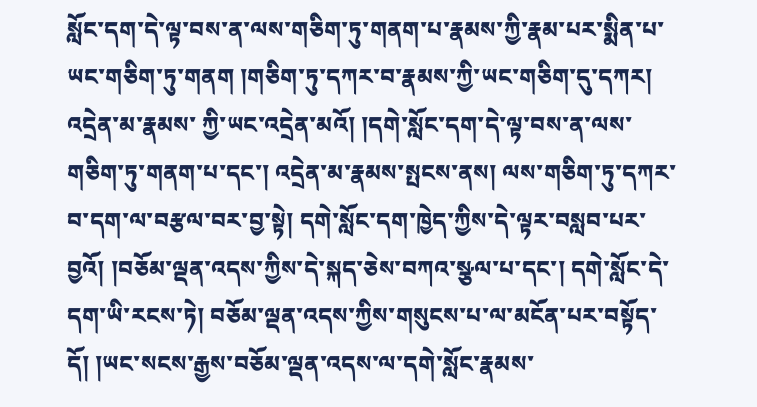སློང་དག་དེ་ལྟ་བས་ན་ལས་གཅིག་ཏུ་གནག་པ་རྣམས་ཀྱི་རྣམ་པར་སྨིན་པ་ཡང་གཅིག་ཏུ་གནག །གཅིག་ཏུ་དཀར་བ་རྣམས་ཀྱི་ཡང་གཅིག་དུ་དཀར། འདྲེན་མ་རྣམས་ ཀྱི་ཡང་འདྲེན་མའོ། །དགེ་སློང་དག་དེ་ལྟ་བས་ན་ལས་གཅིག་ཏུ་གནག་པ་དང་། འདྲེན་མ་རྣམས་སྤངས་ནས། ལས་གཅིག་ཏུ་དཀར་བ་དག་ལ་བརྩལ་བར་བྱ་སྟེ། དགེ་སློང་དག་ཁྱེད་ཀྱིས་དེ་ལྟར་བསླབ་པར་བྱའོ། །བཅོམ་ལྡན་འདས་ཀྱིས་དེ་སྐད་ཅེས་བཀའ་སྩལ་པ་དང་། དགེ་སློང་དེ་དག་ཡི་རངས་ཏེ། བཅོམ་ལྡན་འདས་ཀྱིས་གསུངས་པ་ལ་མངོན་པར་བསྟོད་དོ། །ཡང་སངས་རྒྱས་བཅོམ་ལྡན་འདས་ལ་དགེ་སློང་རྣམས་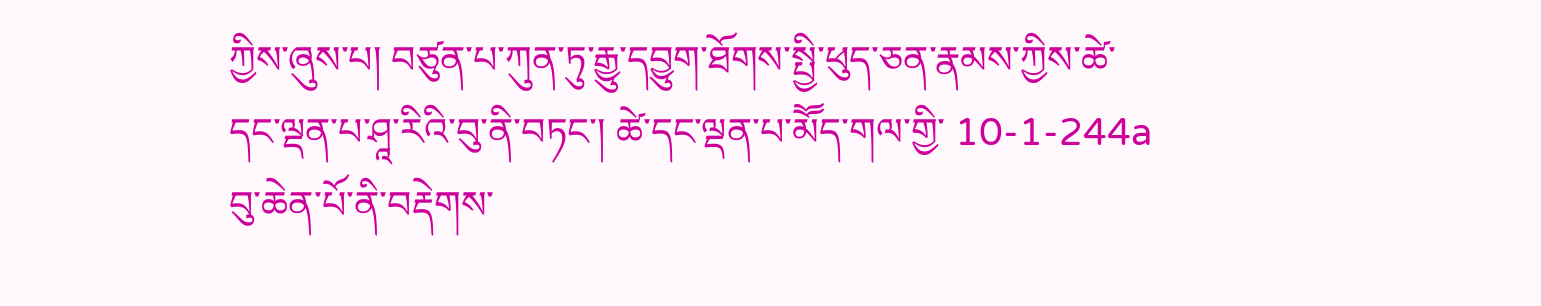ཀྱིས་ཞུས་པ། བཙུན་པ་ཀུན་ཏུ་རྒྱུ་དབྱུག་ཐོགས་སྤྱི་ཕུད་ཅན་རྣམས་ཀྱིས་ཚེ་དང་ལྡན་པ་ཤཱ་རིའི་བུ་ནི་བཏང་། ཚེ་དང་ལྡན་པ་མཽད་གལ་གྱི་ 10-1-244a བུ་ཆེན་པོ་ནི་བརྡེགས་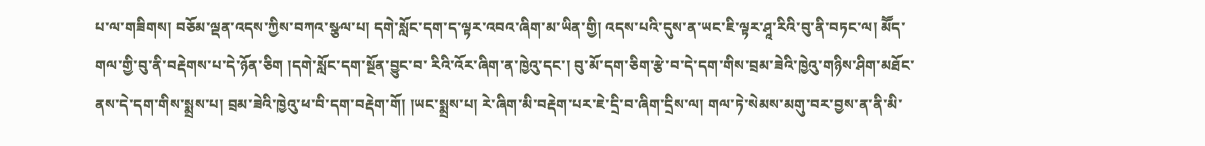པ་ལ་གཟིགས། བཅོམ་ལྡན་འདས་ཀྱིས་བཀའ་སྩལ་པ། དགེ་སློང་དག་ད་ལྟར་འབའ་ཞིག་མ་ཡིན་གྱི། འདས་པའི་དུས་ན་ཡང་ཇི་ལྟར་ཤཱ་རིའི་བུ་ནི་བཏང་ལ། མཽད་གལ་གྱི་བུ་ནི་བརྡེགས་པ་དེ་ཉོན་ཅིག །དགེ་སློང་དག་སྔོན་བྱུང་བ་ རིའི་འོར་ཞིག་ན་ཁྱེའུ་དང་། བུ་མོ་དག་ཅིག་རྩེ་བ་དེ་དག་གིས་བྲམ་ཟེའི་ཁྱེའུ་གཉིས་ཤིག་མཐོང་ནས་དེ་དག་གིས་སྨྲས་པ། བྲམ་ཟེའི་ཁྱེའུ་ཕ་བི་དག་བརྡེག་གོ། །ཡང་སྨྲས་པ། རེ་ཞིག་མི་བརྡེག་པར་ཇེ་དྲི་བ་ཞིག་དྲིས་ལ། གལ་ཏེ་སེམས་མགུ་བར་བྱས་ན་ནི་མི་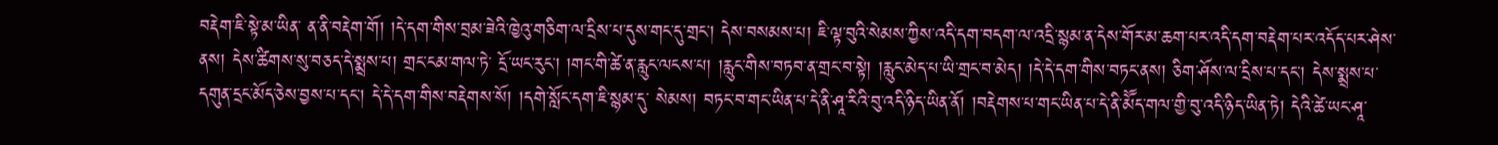བརྡེག་ཇི་སྟེ་མ་ཡིན་ ན་ནི་བརྡེག་གོ། །དེ་དག་གིས་བྲམ་ཟེའི་ཁྱེའུ་གཅིག་ལ་དྲིས་པ་དུས་གང་དུ་གྲང་། དེས་བསམས་པ། ཇི་ལྟ་བུའི་སེམས་ཀྱིས་འདི་དག་བདག་ལ་འདྲི་སྙམ་ན་དེས་གོར་མ་ཆག་པར་འདི་དག་བརྡེག་པར་འདོད་པར་ཤེས་ནས། དེས་ཚིགས་སུ་བཅད་དེ་སྨྲས་པ། གྲང་ངམ་གལ་ཏེ་ དྲོ་ཡང་རུང་། །གང་གི་ཚེ་ན་རླུང་ལངས་པ། །རླུང་གིས་བཏབ་ན་གྲང་བ་སྟེ། །རླུང་མེད་པ་ཡི་གྲང་བ་མེད། །དེ་དེ་དག་གིས་བཏང་ནས། ཅིག་ཤོས་ལ་དྲིས་པ་དང་། དེས་སྨྲས་པ་དགུན་དྲང་མོད་ཅེས་བྱས་པ་དང་། དེ་དེ་དག་གིས་བརྡེགས་སོ། །དགེ་སློང་དག་ཇི་སྙམ་དུ་ སེམས། བཏང་བ་གང་ཡིན་པ་དེ་ནི་ཤཱ་རིའི་བུ་འདི་ཉིད་ཡིན་ནོ། །བརྡེགས་པ་གང་ཡིན་པ་དེ་ནི་མཽད་གལ་གྱི་བུ་འདི་ཉིད་ཡིན་ཏེ། དེའི་ཚེ་ཡང་ཤཱ་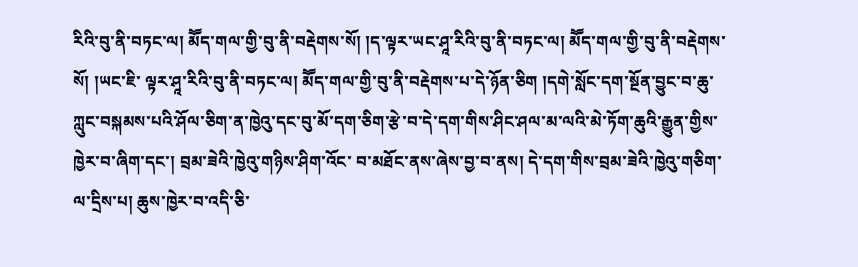རིའི་བུ་ནི་བཏང་ལ། མཽད་གལ་གྱི་བུ་ནི་བརྡེགས་སོ། །ད་ལྟར་ཡང་ཤཱ་རིའི་བུ་ནི་བཏང་ལ། མཽད་གལ་གྱི་བུ་ནི་བརྡེགས་སོ། །ཡང་ཇི་ ལྟར་ཤཱ་རིའི་བུ་ནི་བཏང་ལ། མཽད་གལ་གྱི་བུ་ནི་བརྡེགས་པ་དེ་ཉོན་ཅིག །དགེ་སློང་དག་སྔོན་བྱུང་བ་ཆུ་ཀླུང་བསྐམས་པའི་ཤོལ་ཅིག་ན་ཁྱེའུ་དང་བུ་མོ་དག་ཅིག་རྩེ་བ་དེ་དག་གིས་ཤིང་ཤལ་མ་ལའི་མེ་ཏོག་ཆུའི་རྒྱུན་གྱིས་ཁྱེར་བ་ཞིག་དང་། བྲམ་ཟེའི་ཁྱེའུ་གཉིས་ཤིག་འོང་ བ་མཐོང་ནས་ཞེས་བྱ་བ་ནས། དེ་དག་གིས་བྲམ་ཟེའི་ཁྱེའུ་གཅིག་ལ་དྲིས་པ། ཆུས་ཁྱེར་བ་འདི་ཅི་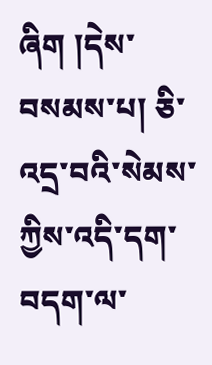ཞིག །དེས་བསམས་པ། ཅི་འདྲ་བའི་སེམས་ཀྱིས་འདི་དག་བདག་ལ་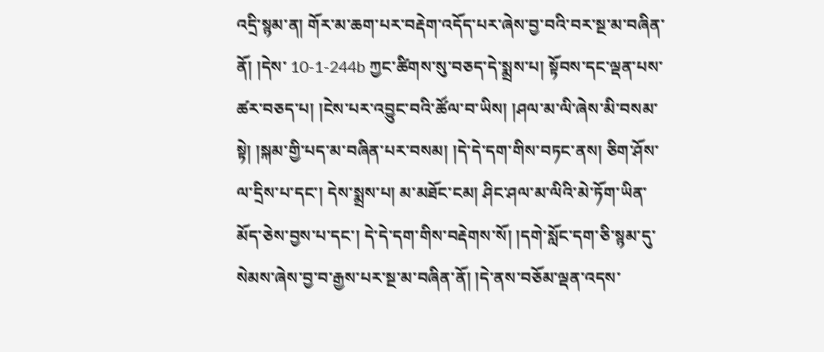འདྲི་སྙམ་ན། གོར་མ་ཆག་པར་བརྡེག་འདོད་པར་ཞེས་བྱ་བའི་བར་སྔ་མ་བཞིན་ནོ། །དེས་ 10-1-244b ཀྱང་ཚིགས་སུ་བཅད་དེ་སྨྲས་པ། སྟོབས་དང་ལྡན་པས་ཚར་བཅད་པ། །ངེས་པར་འབྱུང་བའི་ཚོལ་བ་ཡིས། །ཤལ་མ་ལི་ཞེས་མི་བསམ་སྟེ། །སྐམ་གྱི་པད་མ་བཞིན་པར་བསམ། །དེ་དེ་དག་གིས་བཏང་ནས། ཅིག་ཤོས་ལ་དྲིས་པ་དང་། དེས་སྨྲས་པ། མ་མཐོང་ངམ། ཤིང་ཤལ་མ་ལིའི་མེ་ཏོག་ཡིན་མོད་ཅེས་བྱས་པ་དང་། དེ་དེ་དག་གིས་བརྡེགས་སོ། །དགེ་སློང་དག་ཅི་སྙམ་དུ་སེམས་ཞེས་བྱ་བ་རྒྱས་པར་སྔ་མ་བཞིན་ནོ། །དེ་ནས་བཅོམ་ལྡན་འདས་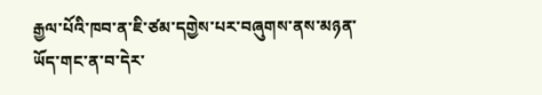རྒྱལ་པོའི་ཁབ་ན་ཇི་ཙམ་དགྱེས་པར་བཞུགས་ནས་མཉན་ཡོད་གང་ན་བ་དེར་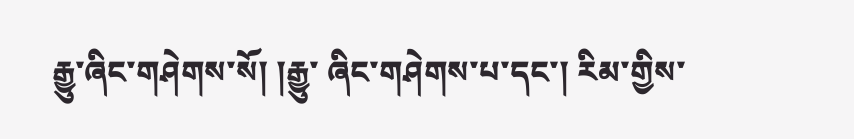རྒྱུ་ཞིང་གཤེགས་སོ། །རྒྱུ་ ཞིང་གཤེགས་པ་དང་། རིམ་གྱིས་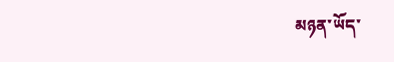མཉན་ཡོད་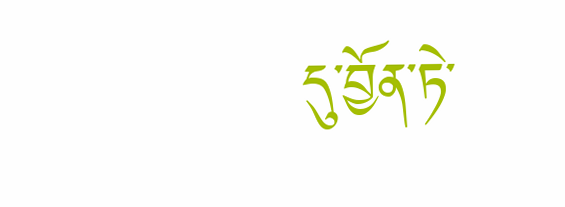དུ་བྱོན་ཏེ་